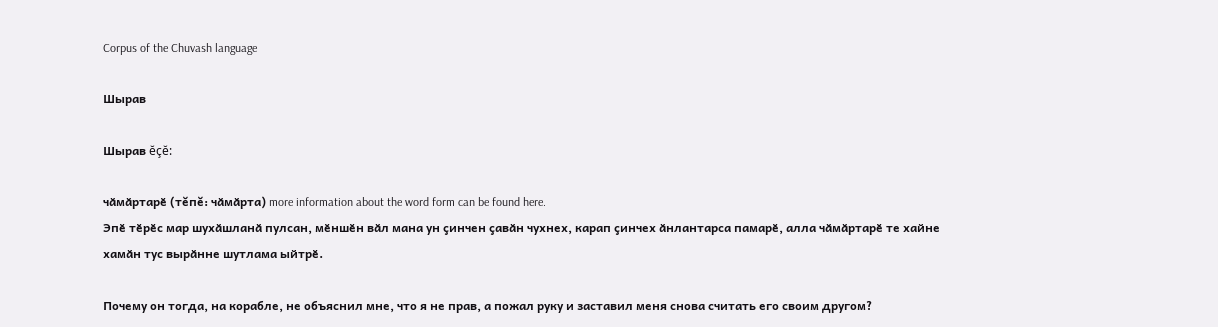Corpus of the Chuvash language

Шырав

Шырав ĕçĕ:

чӑмӑртарӗ (тĕпĕ: чӑмӑрта) more information about the word form can be found here.
Эпӗ тӗрӗс мар шухӑшланӑ пулсан, мӗншӗн вӑл мана ун ҫинчен ҫавӑн чухнех, карап ҫинчех ӑнлантарса памарӗ, алла чӑмӑртарӗ те хайне хамӑн тус вырӑнне шутлама ыйтрӗ.

Почему он тогда, на корабле, не объяснил мне, что я не прав, а пожал руку и заставил меня снова считать его своим другом?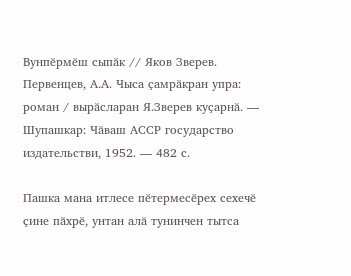Вунпӗрмӗш сыпӑк // Яков Зверев. Первенцев, А.А. Чыса ҫамрӑкран упра: роман / вырӑсларан Я.Зверев куҫарнӑ. — Шупашкар: Чӑваш АССР государство издательстви, 1952. — 482 с.

Пашка мана итлесе пӗтермесӗрех сехечӗ ҫине пӑхрӗ, унтан алӑ тунинчен тытса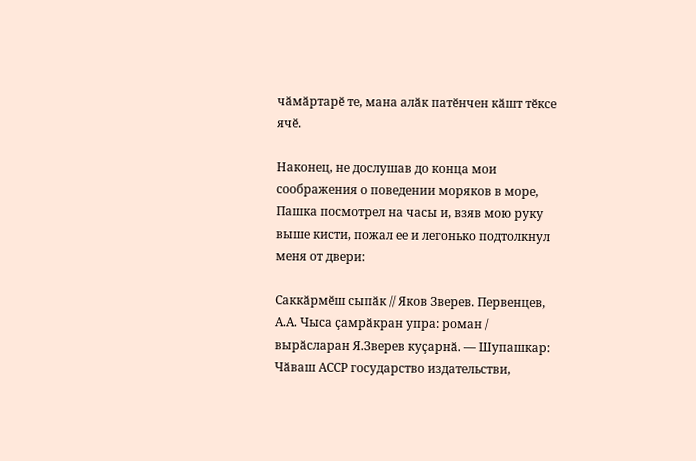чӑмӑртарӗ те, мана алӑк патӗнчен кӑшт тӗксе ячӗ.

Наконец, не дослушав до конца мои соображения о поведении моряков в море, Пашка посмотрел на часы и, взяв мою руку выше кисти, пожал ее и легонько подтолкнул меня от двери:

Саккӑрмӗш сыпӑк // Яков Зверев. Первенцев, А.А. Чыса ҫамрӑкран упра: роман / вырӑсларан Я.Зверев куҫарнӑ. — Шупашкар: Чӑваш АССР государство издательстви,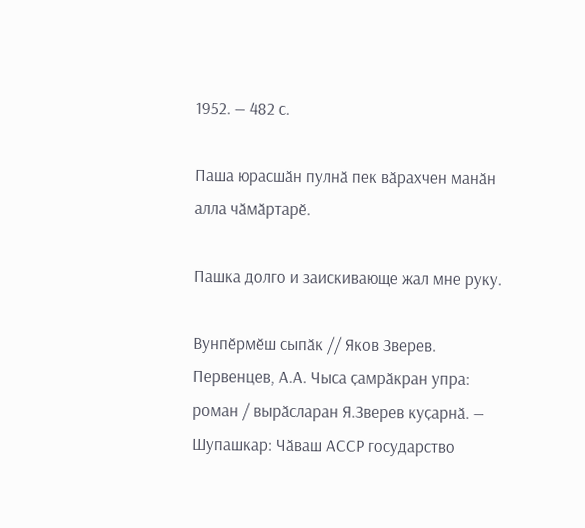1952. — 482 с.

Паша юрасшӑн пулнӑ пек вӑрахчен манӑн алла чӑмӑртарӗ.

Пашка долго и заискивающе жал мне руку.

Вунпӗрмӗш сыпӑк // Яков Зверев. Первенцев, А.А. Чыса ҫамрӑкран упра: роман / вырӑсларан Я.Зверев куҫарнӑ. — Шупашкар: Чӑваш АССР государство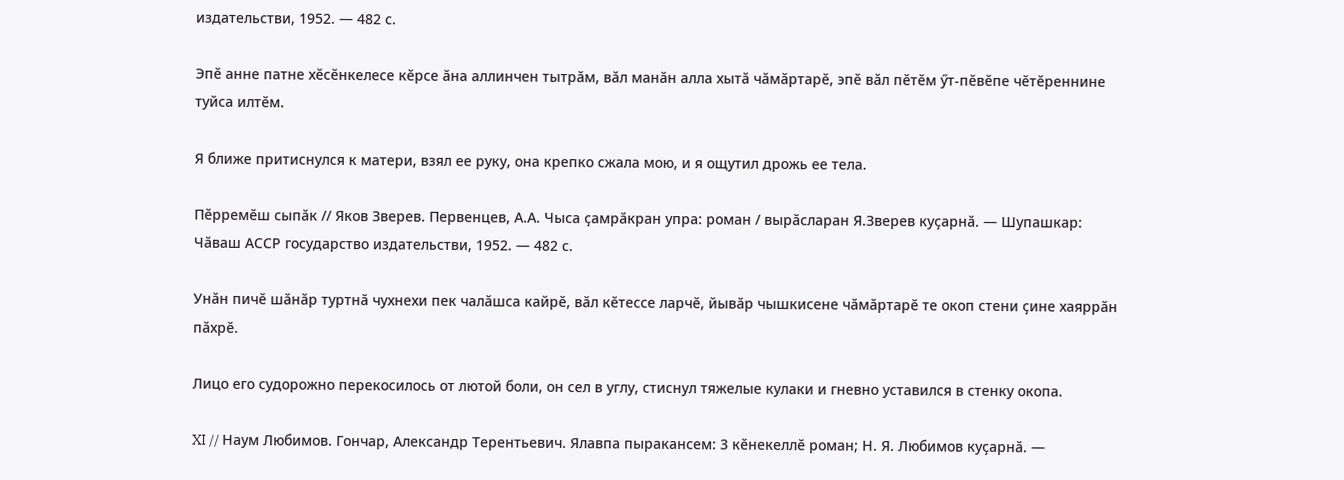издательстви, 1952. — 482 с.

Эпӗ анне патне хӗсӗнкелесе кӗрсе ӑна аллинчен тытрӑм, вӑл манӑн алла хытӑ чӑмӑртарӗ, эпӗ вӑл пӗтӗм ӳт-пӗвӗпе чӗтӗреннине туйса илтӗм.

Я ближе притиснулся к матери, взял ее руку, она крепко сжала мою, и я ощутил дрожь ее тела.

Пӗрремӗш сыпӑк // Яков Зверев. Первенцев, А.А. Чыса ҫамрӑкран упра: роман / вырӑсларан Я.Зверев куҫарнӑ. — Шупашкар: Чӑваш АССР государство издательстви, 1952. — 482 с.

Унӑн пичӗ шӑнӑр туртнӑ чухнехи пек чалӑшса кайрӗ, вӑл кӗтессе ларчӗ, йывӑр чышкисене чӑмӑртарӗ те окоп стени ҫине хаяррӑн пӑхрӗ.

Лицо его судорожно перекосилось от лютой боли, он сел в углу, стиснул тяжелые кулаки и гневно уставился в стенку окопа.

XI // Наум Любимов. Гончар, Александр Терентьевич. Ялавпа пыракансем: 3 кӗнекеллӗ роман; Н. Я. Любимов куҫарнӑ. —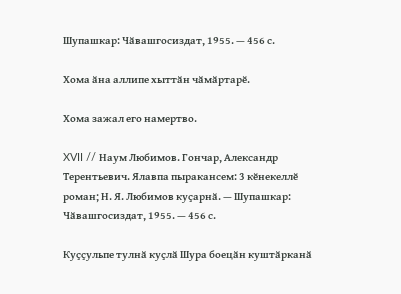Шупашкар: Чӑвашгосиздат, 1955. — 456 с.

Хома ӑна аллипе хыттӑн чӑмӑртарӗ.

Хома зажал его намертво.

XVII // Наум Любимов. Гончар, Александр Терентьевич. Ялавпа пыракансем: 3 кӗнекеллӗ роман; Н. Я. Любимов куҫарнӑ. — Шупашкар: Чӑвашгосиздат, 1955. — 456 с.

Куҫҫульпе тулнӑ куҫлӑ Шура боецӑн куштӑрканӑ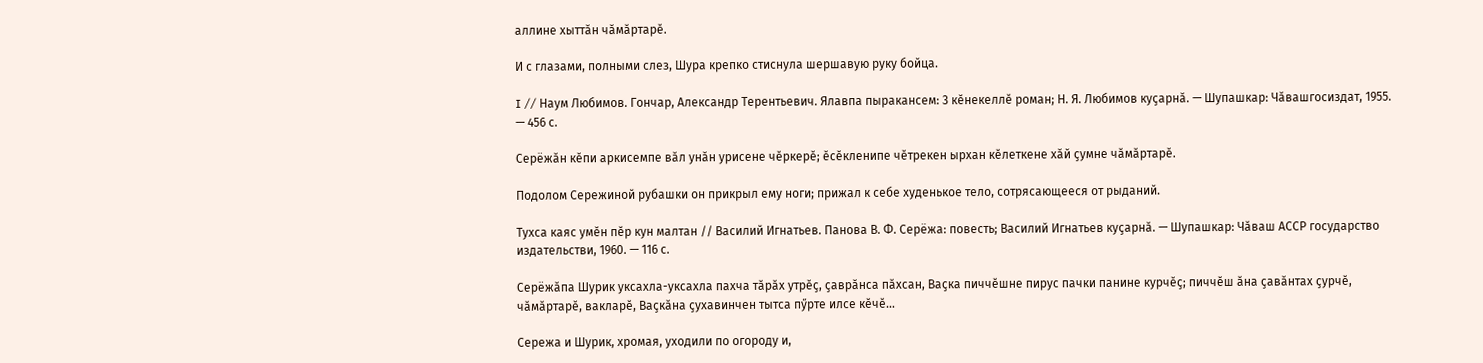аллине хыттӑн чӑмӑртарӗ.

И с глазами, полными слез, Шура крепко стиснула шершавую руку бойца.

I // Наум Любимов. Гончар, Александр Терентьевич. Ялавпа пыракансем: 3 кӗнекеллӗ роман; Н. Я. Любимов куҫарнӑ. — Шупашкар: Чӑвашгосиздат, 1955. — 456 с.

Серёжӑн кӗпи аркисемпе вӑл унӑн урисене чӗркерӗ; ӗсӗкленипе чӗтрекен ырхан кӗлеткене хӑй ҫумне чӑмӑртарӗ.

Подолом Сережиной рубашки он прикрыл ему ноги; прижал к себе худенькое тело, сотрясающееся от рыданий.

Тухса каяс умӗн пӗр кун малтан // Василий Игнатьев. Панова В. Ф. Серёжа: повесть; Василий Игнатьев куҫарнӑ. — Шупашкар: Чӑваш АССР государство издательстви, 1960. — 116 с.

Серёжӑпа Шурик уксахла-уксахла пахча тӑрӑх утрӗҫ, ҫаврӑнса пӑхсан, Ваҫка пиччӗшне пирус пачки панине курчӗҫ; пиччӗш ӑна ҫавӑнтах ҫурчӗ, чӑмӑртарӗ, вакларӗ, Ваҫкӑна ҫухавинчен тытса пӳрте илсе кӗчӗ…

Сережа и Шурик, хромая, уходили по огороду и,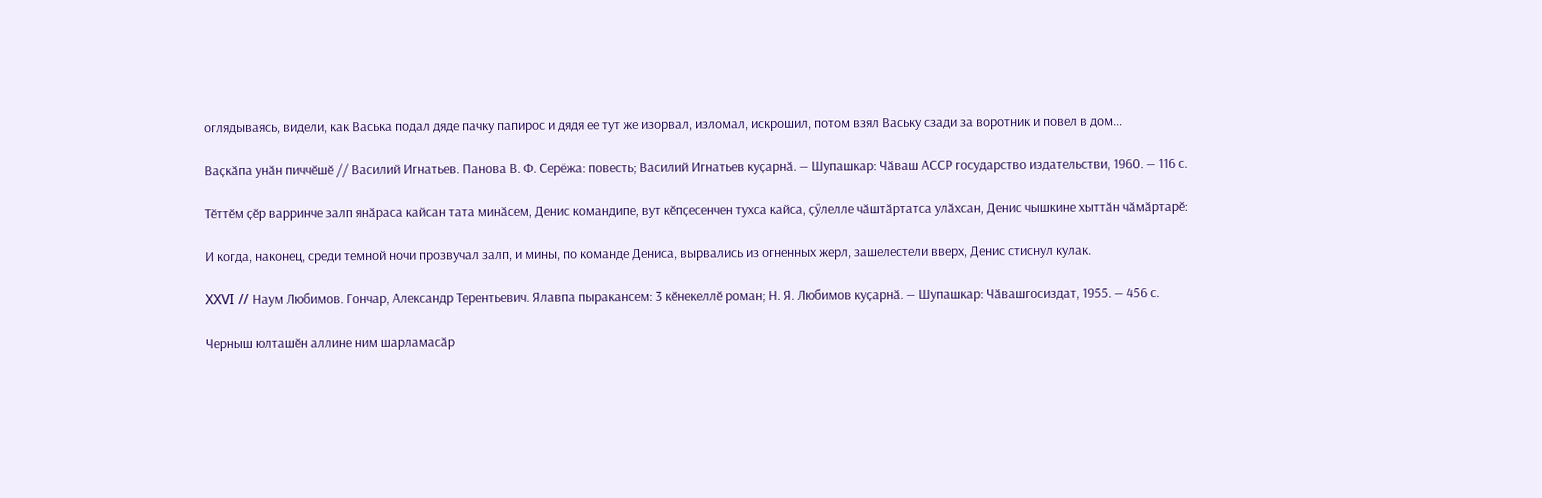оглядываясь, видели, как Васька подал дяде пачку папирос и дядя ее тут же изорвал, изломал, искрошил, потом взял Ваську сзади за воротник и повел в дом…

Ваҫкӑпа унӑн пиччӗшӗ // Василий Игнатьев. Панова В. Ф. Серёжа: повесть; Василий Игнатьев куҫарнӑ. — Шупашкар: Чӑваш АССР государство издательстви, 1960. — 116 с.

Тӗттӗм ҫӗр варринче залп янӑраса кайсан тата минӑсем, Денис командипе, вут кӗпҫесенчен тухса кайса, ҫӳлелле чӑштӑртатса улӑхсан, Денис чышкине хыттӑн чӑмӑртарӗ:

И когда, наконец, среди темной ночи прозвучал залп, и мины, по команде Дениса, вырвались из огненных жерл, зашелестели вверх, Денис стиснул кулак.

XXVI // Наум Любимов. Гончар, Александр Терентьевич. Ялавпа пыракансем: 3 кӗнекеллӗ роман; Н. Я. Любимов куҫарнӑ. — Шупашкар: Чӑвашгосиздат, 1955. — 456 с.

Черныш юлташӗн аллине ним шарламасӑр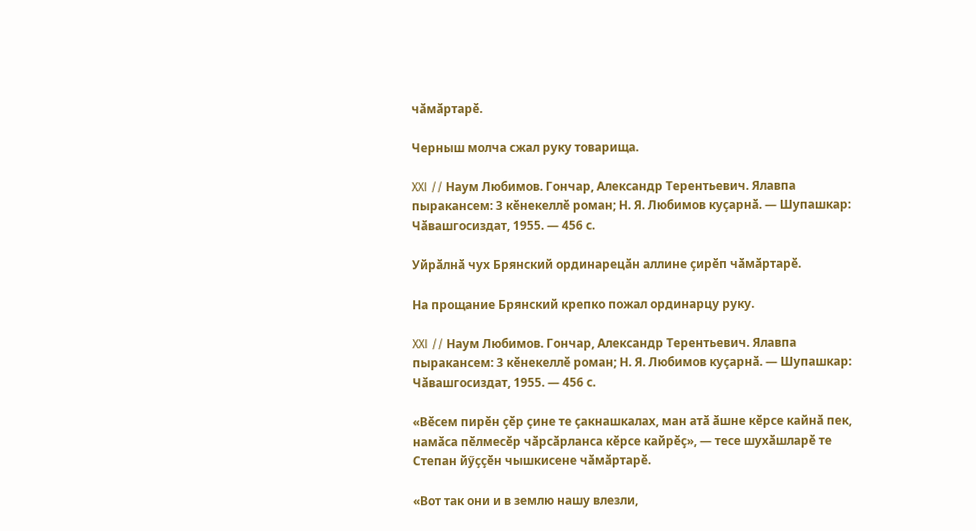чӑмӑртарӗ.

Черныш молча сжал руку товарища.

XXI // Наум Любимов. Гончар, Александр Терентьевич. Ялавпа пыракансем: 3 кӗнекеллӗ роман; Н. Я. Любимов куҫарнӑ. — Шупашкар: Чӑвашгосиздат, 1955. — 456 с.

Уйрӑлнӑ чух Брянский ординарецӑн аллине ҫирӗп чӑмӑртарӗ.

На прощание Брянский крепко пожал ординарцу руку.

XXI // Наум Любимов. Гончар, Александр Терентьевич. Ялавпа пыракансем: 3 кӗнекеллӗ роман; Н. Я. Любимов куҫарнӑ. — Шупашкар: Чӑвашгосиздат, 1955. — 456 с.

«Вӗсем пирӗн ҫӗр ҫине те ҫакнашкалах, ман атӑ ӑшне кӗрсе кайнӑ пек, намӑса пӗлмесӗр чӑрсӑрланса кӗрсе кайрӗҫ», — тесе шухӑшларӗ те Степан йӳҫҫӗн чышкисене чӑмӑртарӗ.

«Вот так они и в землю нашу влезли,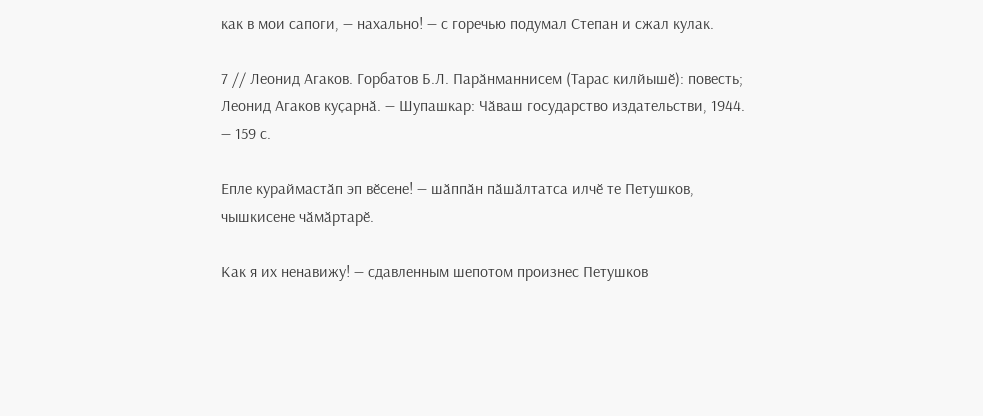как в мои сапоги, — нахально! — с горечью подумал Степан и сжал кулак.

7 // Леонид Агаков. Горбатов Б.Л. Парӑнманнисем (Тарас килйышӗ): повесть; Леонид Агаков куҫарнӑ. — Шупашкар: Чӑваш государство издательстви, 1944. — 159 с.

Епле кураймастӑп эп вӗсене! — шӑппӑн пӑшӑлтатса илчӗ те Петушков, чышкисене чӑмӑртарӗ.

Как я их ненавижу! — сдавленным шепотом произнес Петушков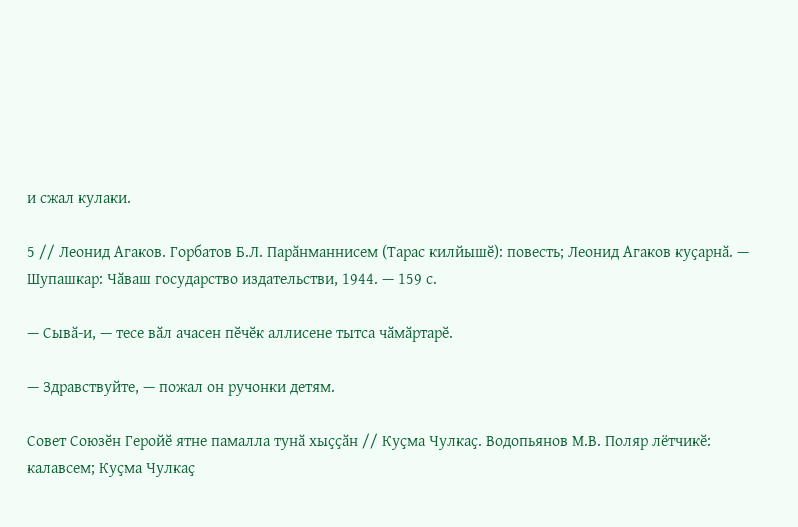и сжал кулаки.

5 // Леонид Агаков. Горбатов Б.Л. Парӑнманнисем (Тарас килйышӗ): повесть; Леонид Агаков куҫарнӑ. — Шупашкар: Чӑваш государство издательстви, 1944. — 159 с.

— Сывӑ-и, — тесе вӑл ачасен пӗчӗк аллисене тытса чӑмӑртарӗ.

— Здравствуйте, — пожал он ручонки детям.

Совет Союзӗн Геройӗ ятне памалла тунӑ хыҫҫӑн // Куҫма Чулкаҫ. Водопьянов М.В. Поляр лётчикӗ: калавсем; Куҫма Чулкаҫ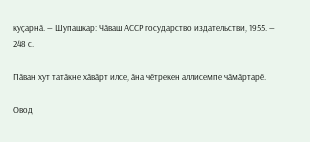куҫарнӑ. — Шупашкар: Чӑваш АССР государство издательстви, 1955. — 248 с.

Пӑван хут татӑкне хӑвӑрт илсе, ӑна чӗтрекен аллисемпе чӑмӑртарӗ.

Овод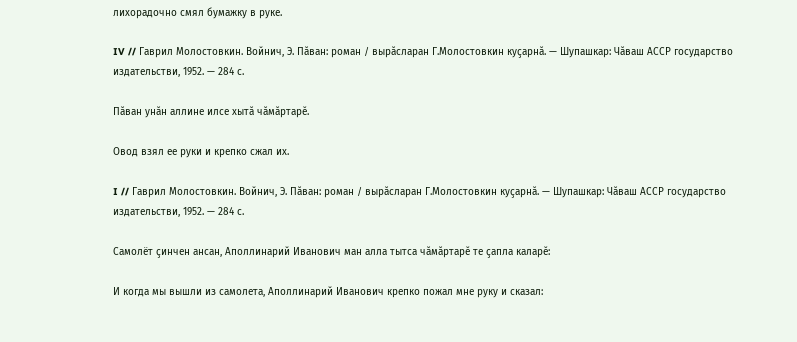лихорадочно смял бумажку в руке.

IV // Гаврил Молостовкин. Войнич, Э. Пӑван: роман / вырӑсларан Г.Молостовкин куҫарнӑ. — Шупашкар: Чӑваш АССР государство издательстви, 1952. — 284 с.

Пӑван унӑн аллине илсе хытӑ чӑмӑртарӗ.

Овод взял ее руки и крепко сжал их.

I // Гаврил Молостовкин. Войнич, Э. Пӑван: роман / вырӑсларан Г.Молостовкин куҫарнӑ. — Шупашкар: Чӑваш АССР государство издательстви, 1952. — 284 с.

Самолёт ҫинчен ансан, Аполлинарий Иванович ман алла тытса чӑмӑртарӗ те ҫапла каларӗ:

И когда мы вышли из самолета, Аполлинарий Иванович крепко пожал мне руку и сказал: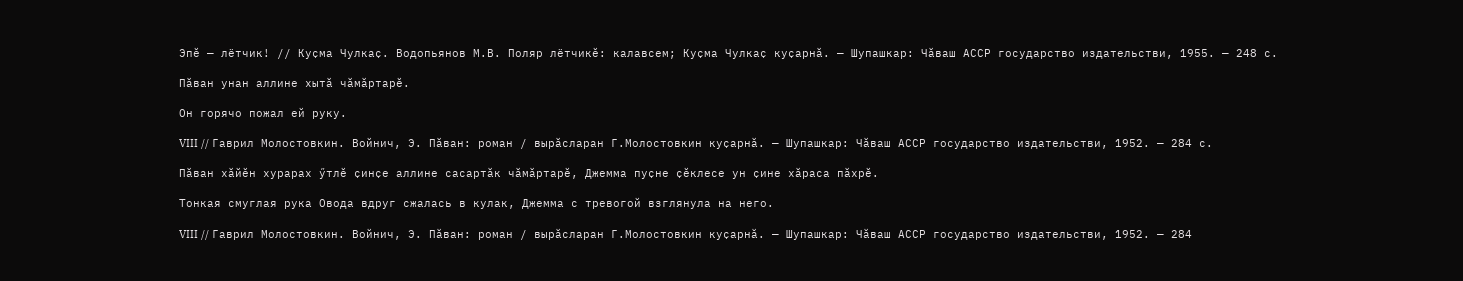Эпӗ — лётчик! // Куҫма Чулкаҫ. Водопьянов М.В. Поляр лётчикӗ: калавсем; Куҫма Чулкаҫ куҫарнӑ. — Шупашкар: Чӑваш АССР государство издательстви, 1955. — 248 с.

Пӑван унан аллине хытӑ чӑмӑртарӗ.

Он горячо пожал ей руку.

VIII // Гаврил Молостовкин. Войнич, Э. Пӑван: роман / вырӑсларан Г.Молостовкин куҫарнӑ. — Шупашкар: Чӑваш АССР государство издательстви, 1952. — 284 с.

Пӑван хӑйӗн хурарах ӳтлӗ ҫинҫе аллине сасартӑк чӑмӑртарӗ, Джемма пуҫне ҫӗклесе ун ҫине хӑраса пӑхрӗ.

Тонкая смуглая рука Овода вдруг сжалась в кулак, Джемма с тревогой взглянула на него.

VIII // Гаврил Молостовкин. Войнич, Э. Пӑван: роман / вырӑсларан Г.Молостовкин куҫарнӑ. — Шупашкар: Чӑваш АССР государство издательстви, 1952. — 284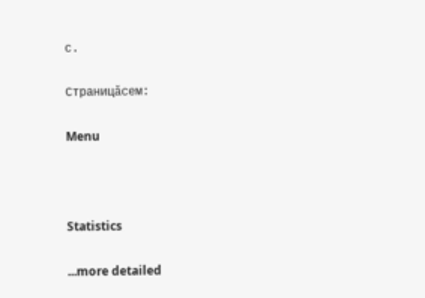с.

Страницăсем:

Menu



Statistics

...more detailed